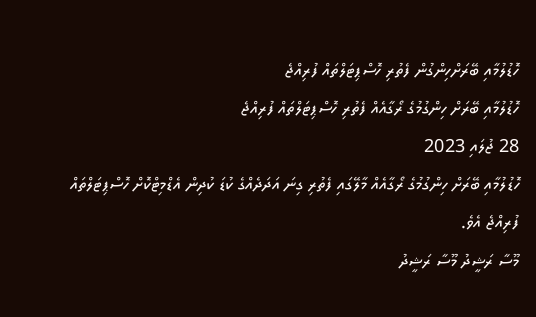ހޮޑުލުމާއި ބޭރަށްހިންގުން ފެތުރި ހޮސްޕިޓަލްތައް ފުރިއްޖެ
ހޮޑުލުމާއި ބޭރަށް ހިންގުމުގެ ރޯގާއެއް ފެތުރި ހޮސްޕިޓަލްތައް ފުރިއްޖެ
28 ޖުލައި 2023
ހޮޑުލުމާއި ބޭރަށް ހިންގުމުގެ ރޯގާއެއް މާލޭގައި ފެތުރި ގިނަ އަދަދެއްގެ ކުޑަ ކުދިން އެޑްމިޓްކޮށް ހޮސްޕިޓަލްތައް ފުރިއްޖެ އެވެ.
މޫސާ ރަޝީދު މޫސާ ރަޝީދު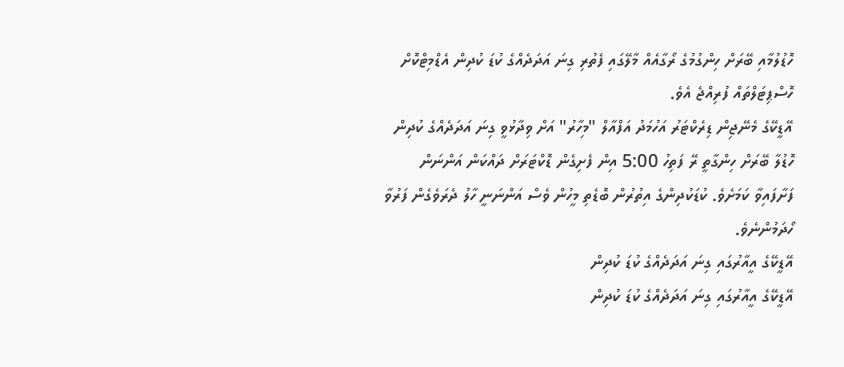ހޮޑުލުމާއި ބޭރަށް ހިންގުމުގެ ރޯގާއެއް މާލޭގައި ފެތުރި ގިނަ އަދަދެއްގެ ކުޑަ ކުދިން އެޑްމިޓްކޮށް ހޮސްޕިޓަލްތައް ފުރިއްޖެ އެވެ.
އޭޑީކޭގެ މެނޭޖިން ޑިރެކްޓަރު އަހުމަދު އަފްއާލް "މިހާރު" އަށް ވިދާޅުވީ ގިނަ އަދަދެއްގެ ކުދިން ހޮޑުލާ ބޭރަށް ހިންގާތީ ރޭ ފަތިހު 5:00 އިން ފެށިގެން ޑޮކްޓަރަށް ދައްކަން އަންނަން ފަށާފައިވާ ކަމަށެވެ. ކުޑަކުދިންގެ އިތުރުން ބޮޑެތި މީހުން ވެސް އަންނަނީ ހާލު ދެރަވެގެން ފަރުވާ ހޯދަމުންނެވެ.
އޭޑީކޭގެ އީއާރުގައި ގިނަ އަދަދެއްގެ ކުޑަ ކުދިން
އޭޑީކޭގެ އީއާރުގައި ގިނަ އަދަދެއްގެ ކުޑަ ކުދިން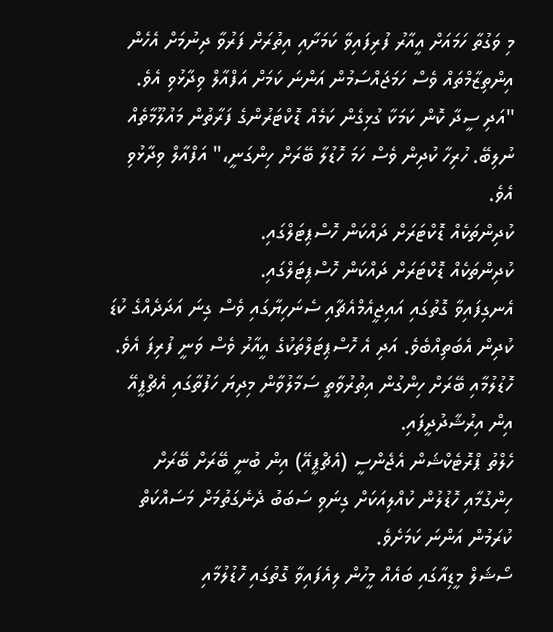މި ވަގުތާ ހަމައަށް އީއާރު ފުރިފައިވާ ކަމަށާއި އިތުރަށް ފަރުވާ ދިނުމަށް އެހެން އިންތިޒާމްތައް ވެސް ހަމަޖައްސަމުން އަންނަ ކަމަށް އަފްއާލް ވިދާޅުވި އެވެ.
"އަދި ސީދާ ކޮން ކަމަކާ ގުޅިގެން ކަމެއް ޑޮކްޓަރުންގެ ފަރާތުން މައުލޫމާތެއް ނުލިބޭ. ހުރިހާ ކުދިން ވެސް ހަމަ ހޮޑުލާ ބޭރަށް ހިންގަނީ،" އަފްއާލް ވިދާޅުވި އެވެ.
ކުދިންތަކެއް ޑޮކްޓަރަށް ދައްކަން ހޮސްޕިޓަލްގައި.
ކުދިންތަކެއް ޑޮކްޓަރަށް ދައްކަން ހޮސްޕިޓަލްގައި.
އެނގިފައިވާ ގޮތުގައި އައިޖީއެމްއެޗާއި ސެނަހިޔާގައި ވެސް ގިނަ އަދަދެއްގެ ކުޑަ ކުދިން އެބަތިއްބެވެ. އަދި އެ ހޮސްޕިޓަލްތަކުގެ އީއާރު ވެސް ވަނީ ފުރިފަ އެވެ.
ހޮޑުލުމާއި ބޭރަށް ހިންގުން އިތުރުވާތީ ސަމާލުވާން މިދިޔަ ހަފުތާގައި އެޗްޕީއޭ އިން އިރުޝާދުދީފައި.
ހެލްތު ޕްރޮޓެކްޝަން އެޖެންސީ (އެޗްޕީއޭ) އިން ބުނީ ބޭރަށް ބޭރަށް ހިންގުމާއި ހޮޑުލުން ކުއްލިއަކަށް ގިނަވި ސަބަބު ދެނެގަތުމަށް މަސައްކަތް ކުރަމުން އަންނަ ކަމަށެވެ.
ސޯޝަލް މީޑިއާގައި ބައެއް މީހުން ލިއެފައިވާ ގޮތުގައި ހޮޑުލުމާއި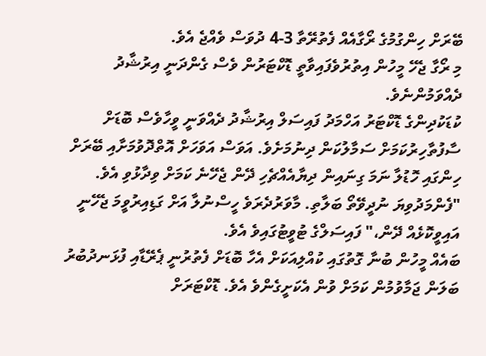ބޭރަށް ހިންގުމުގެ ރޯގާއެއް ފެތުރޭތާ 3-4 ދުވަސް ވެއްޖެ އެވެ.
މި ރޯގާ ޖެހޭ މީހުން އިތުރުވެފައިވާތީ ޑޮކްޓަރުން ވެސް ގެންދަނީ އިރުޝާދު ދެއްވަމުންނެވެ.
ކުޑަކުދިންގެ ޑޮކްޓަރު އަހްމަދު ފައިސަލް އިރުޝާދު ދެއްވަނީ ވީހާވެސް ބޮޑަށް ސާފުތާހިރުކަމަށް ސަމާލުކަން ދިނުމަށެވެ. އަވަސް އަވަހަށް އޮތްދޮވުމަށާއި ބޭރަށް ހިންގައި ހޮޑުލާ ނަމަ ގިނައިން ދިޔާއެއްޗެހި ދޭން ޖެހޭނެ ކަމަށް ވިދާޅުވި އެވެ.
"ފެންމަދުވިޔަ ނުދީވޭތޯ ބަލާތި. މާވަރުދެރަވެ ހީސްނުލާ އަށް ގަޑިއިރުވީމަ ޖެހޭނީ އައިވީކޮޅެއް ދޭން،" ފައިސަލްގެ ޓުވީޓުގައިވެ އެވެ.
ބައެއް މީހުން ބުނާ ގޮތުގައި ކުއްލިއަކަށް އެހާ ބޮޑަށް ފެތުރުނީ ޕެރޭޑާއި ފުޅަނދުބުރު ބަލަން ޖަމާވުމުން ކަމަށް ވުން އެކަށީގެންވެ އެވެ. ޑޮކްޓަރަށް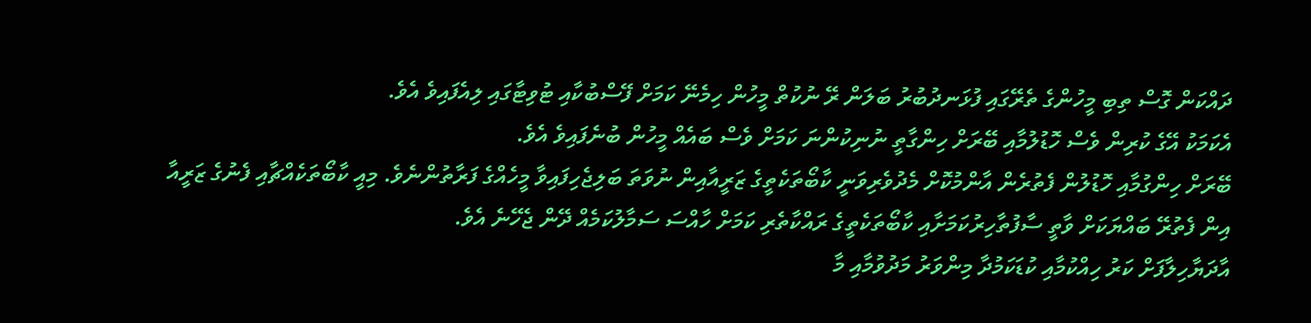ދައްކަން ގޮސް ތިބި މީހުންގެ ތެރޭގައި ފުޅަނދުބުރު ބަލަން ރޭ ނުކުތް މީހުން ހިމެނޭ ކަމަށް ފޭސްބުކާއި ޓުވިޓާގައި ލިއެފައިވެ އެވެ.
އެކަމަކު އޭގެ ކުރިން ވެސް ހޮޑުލުމާއި ބޭރަށް ހިންގާތީ ނުނިކުންނަ ކަމަށް ވެސް ބައެއް މީހުން ބުނެފައިވެ އެވެ.
ބޭރަށް ހިންގުމާއި ހޮޑުލުން ފެތުރެން އާންމުކޮށް މެދުވެރިވަނީ ކާބޯތަކެތީގެ ޒަރީއާއިން ނުވަތަ ބަލިޖެހިފައިވާ މީހެއްގެ ފަރާތުންނެވެ. މިއީ ކާބޯތަކެއްޗާއި ފެނުގެ ޒަރީއާ އިން ފެތުރޭ ބައްޔަކަށް ވާތީ ސާފުތާހިރުކަމަށާއި ކާބޯތަކެތީގެ ރައްކާތެރި ކަމަށް ހާއްސަ ސަމާލުކަމެއް ދޭން ޖެހޭނެ އެވެ.
އާދަޔާހިލާފަށް ކަރު ހިއްކުމާއި ކުޑަކަމުދާ މިންވަރު މަދުވުމާއި މާ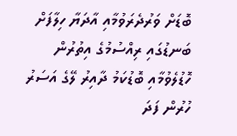ބޮޑަށް ވަރުދެރަވުމާއި އާދަޔާ ހިލާފަށް ބަނޑުގައި ރިއްސުމުގެ އިތުރުން ހޮޑުލެވުމާއި ބޮޑުކަމު ދާއިރު ލޭގެ އަސަރު ހުރުން ފަދަ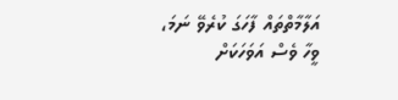އަލާމާތްތައް ފާހަގަ ކުރެވޭ ނަމަ، ވީހާ ވެސް އަވަހަކަށް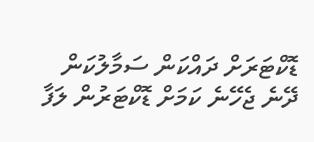ޑޮކްޓަރަށް ދައްކަން ސަމާލުކަން ދޭނެ ޖެހޭނެ ކަމަށް ޑޮކްޓަރުން ލަފާ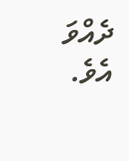ދެއްވަ އެވެ.